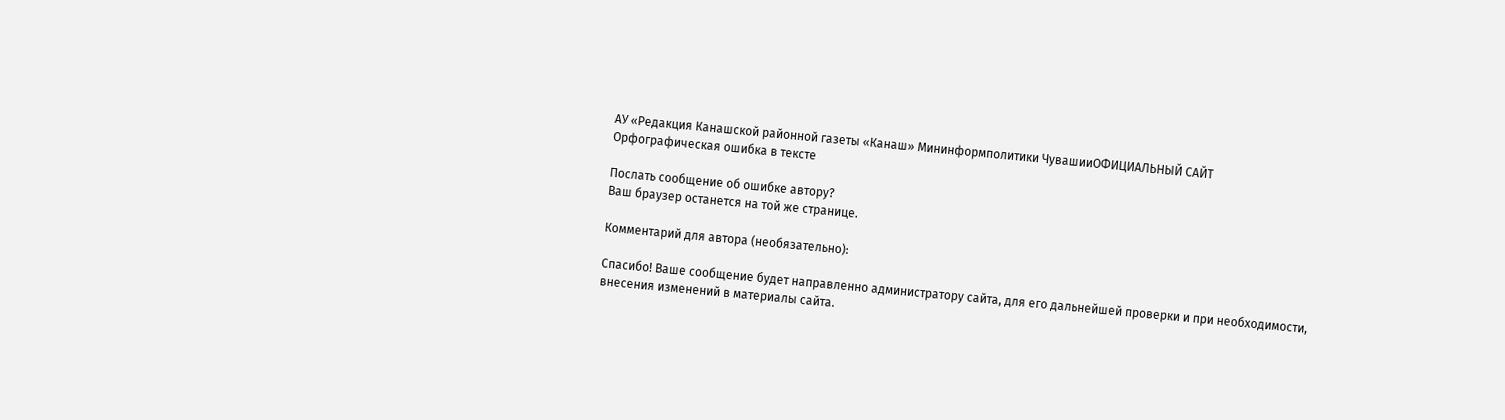АУ «Редакция Канашской районной газеты «Канаш» Мининформполитики ЧувашииОФИЦИАЛЬНЫЙ САЙТ
Орфографическая ошибка в тексте

Послать сообщение об ошибке автору?
Ваш браузер останется на той же странице.

Комментарий для автора (необязательно):

Спасибо! Ваше сообщение будет направленно администратору сайта, для его дальнейшей проверки и при необходимости, внесения изменений в материалы сайта.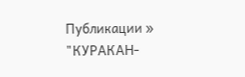Публикации » "КУРАКАН-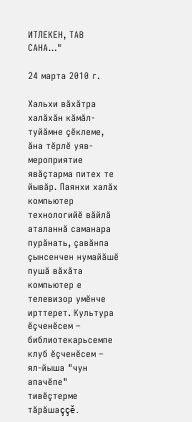ИТЛЕКЕН, ТАВ САНА..."

24 марта 2010 г.

Хальхи вăхăтра халăхăн кăмăл-туйăмне çĕклеме, ăна тĕрлĕ уяв-мероприятие явăçтарма питех те йывăр. Паянхи халăх компьютер технологийĕ вăйлă аталаннă саманара пурăнать, çавăнпа çынсенчен нумайăшĕ пушă вăхăта компьютер е телевизор умĕнче ирттерет. Культура ĕçченĕсем – библиотекарьсемпе клуб ĕçченĕсем – ял-йыша "чун апачĕпе" тивĕçтерме тăрăшаççĕ.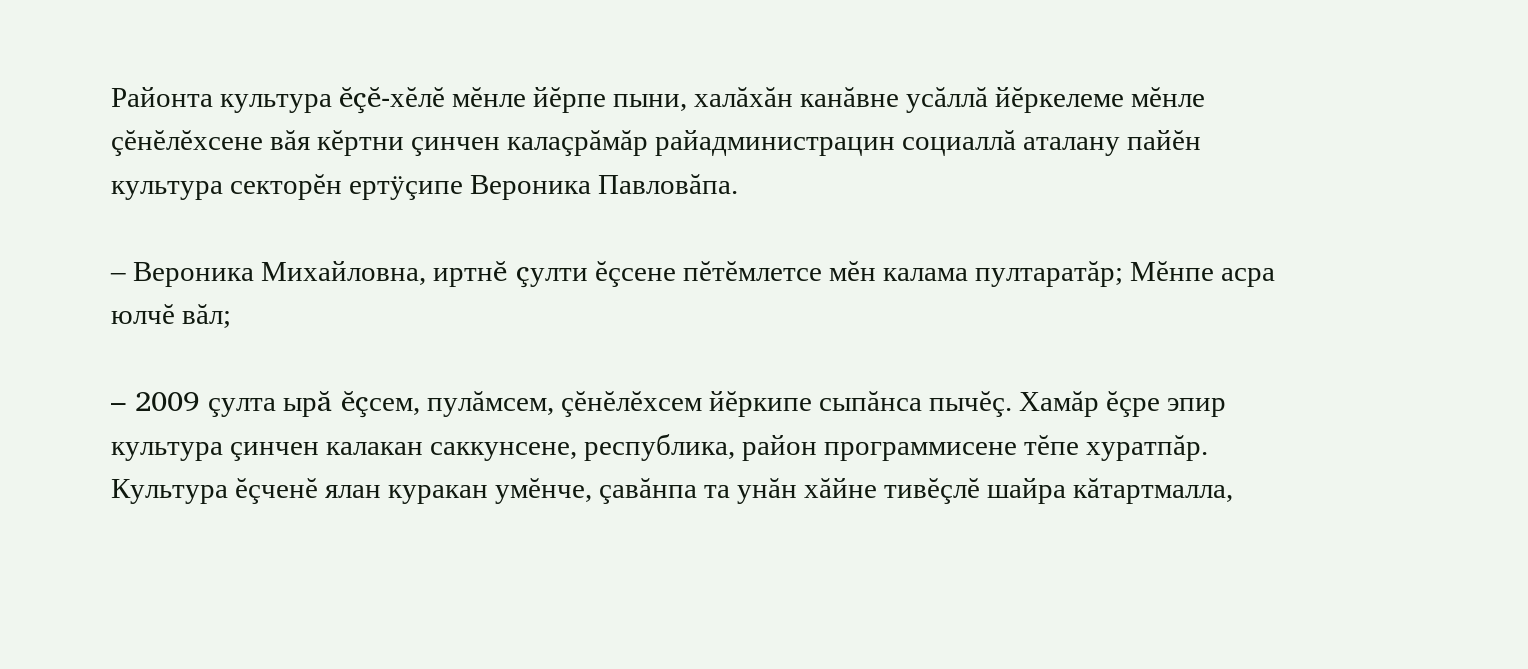Районта культура ĕçĕ-хĕлĕ мĕнле йĕрпе пыни, халăхăн канăвне усăллă йĕркелеме мĕнле çĕнĕлĕхсене вăя кĕртни çинчен калаçрăмăр райадминистрацин социаллă аталану пайĕн культура секторĕн ертÿçипе Вероника Павловăпа.

– Вероника Михайловна, иртнĕ çулти ĕçсене пĕтĕмлетсе мĕн калама пултаратăр; Мĕнпе асра юлчĕ вăл;

– 2009 çулта ырă ĕçсем, пулăмсем, çĕнĕлĕхсем йĕркипе сыпăнса пычĕç. Хамăр ĕçре эпир культура çинчен калакан саккунсене, республика, район программисене тĕпе хуратпăр. Культура ĕçченĕ ялан куракан умĕнче, çавăнпа та унăн хăйне тивĕçлĕ шайра кăтартмалла,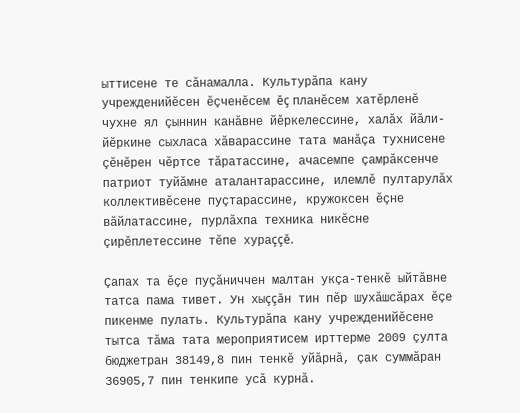ыттисене те сăнамалла. Культурăпа кану учрежденийĕсен ĕçченĕсем ĕç планĕсем хатĕрленĕ чухне ял çыннин канăвне йĕркелессине, халăх йăли-йĕркине сыхласа хăварассине тата манăçа тухнисене çĕнĕрен чĕртсе тăратассине, ачасемпе çамрăксенче патриот туйăмне аталантарассине, илемлĕ пултарулăх коллективĕсене пуçтарассине, кружоксен ĕçне вăйлатассине, пурлăхпа техника никĕсне çирĕплетессине тĕпе хураççĕ.

Çапах та ĕçе пуçăниччен малтан укçа-тенкĕ ыйтăвне татса пама тивет. Ун хыççăн тин пĕр шухăшсăрах ĕçе пикенме пулать. Культурăпа кану учрежденийĕсене тытса тăма тата мероприятисем ирттерме 2009 çулта бюджетран 38149,8 пин тенкĕ уйăрнă, çак суммăран 36905,7 пин тенкипе усă курнă.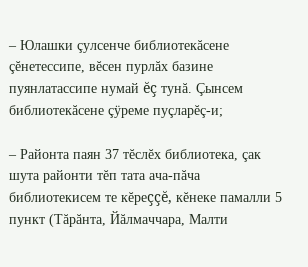– Юлашки çулсенче библиотекăсене çĕнетессипе, вĕсен пурлăх базине пуянлатассипе нумай ĕç тунă. Çынсем библиотекăсене çÿреме пуçларĕç-и;

– Районта паян 37 тĕслĕх библиотека, çак шута районти тĕп тата ача-пăча библиотекисем те кĕреççĕ, кĕнеке памалли 5 пункт (Тăрăнта, Йăлмаччара, Малти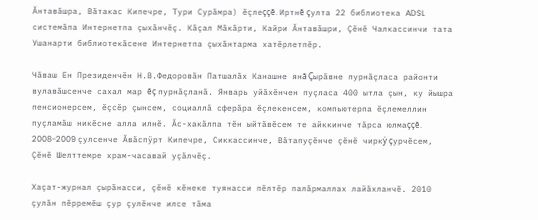Ăнтавăшра, Вăтакас Кипечре, Тури Сурăмра) ĕçлеççĕ. Иртнĕ çулта 22 библиотека ADSL системăпа Интернетпа çыхăнчĕç. Кăçал Мăкăрти, Кайри Ăнтавăшри, Çĕнĕ Чалкассинчи тата Ушанарти библиотекăсене Интернетпа çыхăнтарма хатĕрлетпĕр.

Чăваш Ен Президенчĕн Н.В.Федоровăн Патшалăх Канашне янă Çырăвне пурнăçласа районти вулавăшсенче сахал мар ĕç пурнăçланă. Январь уйăхĕнчен пуçласа 400 ытла çын, ку йышра пенсионерсем, ĕçсĕр çынсем, социаллă сферăра ĕçлекенсем, компьютерпа ĕçлемеллин пуçламăш никĕсне алла илнĕ. Ăс-хакăлпа тĕн ыйтăвĕсем те айккинче тăрса юлмаççĕ. 2008-2009 çулсенче Ăвăспÿрт Кипечре, Сиккассинче, Вăтапуçĕнче çĕнĕ чиркÿ çурчĕсем, Çĕнĕ Шелттемре храм-часавай уçăлчĕç.

Хаçат-журнал çырăнасси, çĕнĕ кĕнеке туянасси пĕлтĕр палăрмаллах лайăхланчĕ. 2010 çулăн пĕрремĕш çур çулĕнче илсе тăма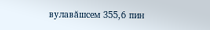вулавăшсем 355,6 пин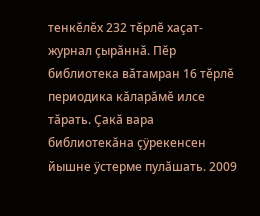тенкĕлĕх 232 тĕрлĕ хаçат-журнал çырăннă. Пĕр библиотека вăтамран 16 тĕрлĕ периодика кăларăмĕ илсе тăрать. Çакă вара библиотекăна çÿрекенсен йышне ÿстерме пулăшать. 2009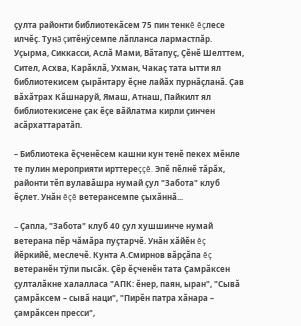çулта районти библиотекăсем 75 пин тенкĕ ĕçлесе илчĕç. Тунă çитĕнÿсемпе лăпланса лармастпăр. Уçырма, Сиккасси, Аслă Мами, Вăтапуç, Çĕнĕ Шелттем, Сител, Асхва, Карăклă, Ухман, Чакаç тата ытти ял библиотекисем çырăнтару ĕçне лайăх пурнăçланă. Çав вăхăтрах Кăшнаруй, Ямаш, Атнаш, Пайкилт ял библиотекисене çак ĕçе вăйлатма кирли çинчен асăрхаттаратăп.

– Библиотека ĕçченĕсем кашни кун тенĕ пекех мĕнле те пулин мероприяти ирттереççĕ. Эпĕ пĕлнĕ тăрăх, районти тĕп вулавăшра нумай çул "Забота" клуб ĕçлет. Унăн ĕçĕ ветерансемпе çыхăннă...

– Çапла, "Забота" клуб 40 çул хушшинче нумай ветерана пĕр чăмăра пуçтарчĕ. Унăн хăйĕн ĕç йĕркийĕ, меслечĕ. Кунта А.Смирнов вăрçăпа ĕç ветеранĕн тÿпи пысăк. Çĕр ĕçченĕн тата Çамрăксен çулталăкне халалласа "АПК: ĕнер, паян, ыран", "Сывă çамрăксем – сывă наци", "Пирĕн патра хăнара – çамрăксен пресси",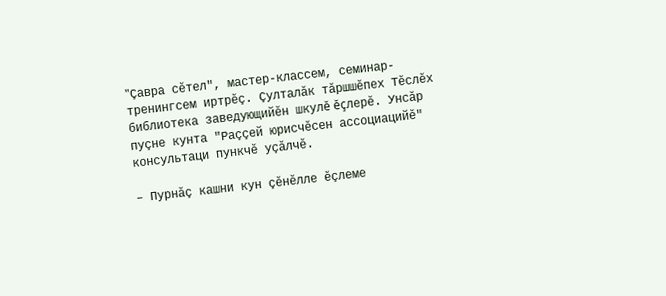"Çавра сĕтел", мастер-классем, семинар-тренингсем иртрĕç. Çулталăк тăршшĕпех Тĕслĕх библиотека заведующийĕн шкулĕ ĕçлерĕ. Унсăр пуçне кунта "Раççей юрисчĕсен ассоциацийĕ" консультаци пункчĕ уçăлчĕ.

– Пурнăç кашни кун çĕнĕлле ĕçлеме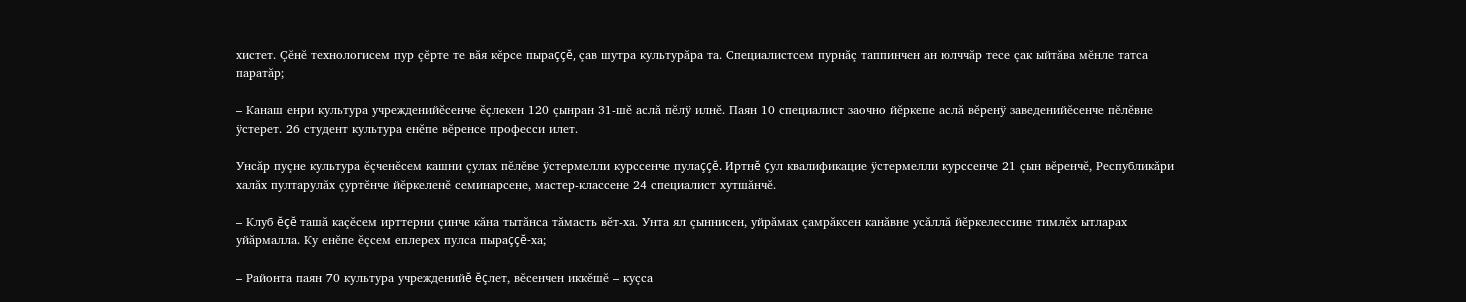хистет. Çĕнĕ технологисем пур çĕрте те вăя кĕрсе пыраççĕ, çав шутра культурăра та. Специалистсем пурнăç таппинчен ан юлччăр тесе çак ыйтăва мĕнле татса паратăр;

– Канаш енри культура учрежденийĕсенче ĕçлекен 120 çынран 31-шĕ аслă пĕлÿ илнĕ. Паян 10 специалист заочно йĕркепе аслă вĕренÿ заведенийĕсенче пĕлĕвне ÿстерет. 26 студент культура енĕпе вĕренсе професси илет.

Унсăр пуçне культура ĕçченĕсем кашни çулах пĕлĕве ÿстермелли курссенче пулаççĕ. Иртнĕ çул квалификацие ÿстермелли курссенче 21 çын вĕренчĕ, Республикăри халăх пултарулăх çуртĕнче йĕркеленĕ семинарсене, мастер-классене 24 специалист хутшăнчĕ.

– Клуб ĕçĕ ташă каçĕсем ирттерни çинче кăна тытăнса тăмасть вĕт-ха. Унта ял çыннисен, уйрăмах çамрăксен канăвне усăллă йĕркелессине тимлĕх ытларах уйăрмалла. Ку енĕпе ĕçсем еплерех пулса пыраççĕ-ха;

– Районта паян 70 культура учрежденийĕ ĕçлет, вĕсенчен иккĕшĕ – куçса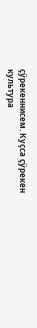çÿрекеннисем. Куçса çÿрекен культура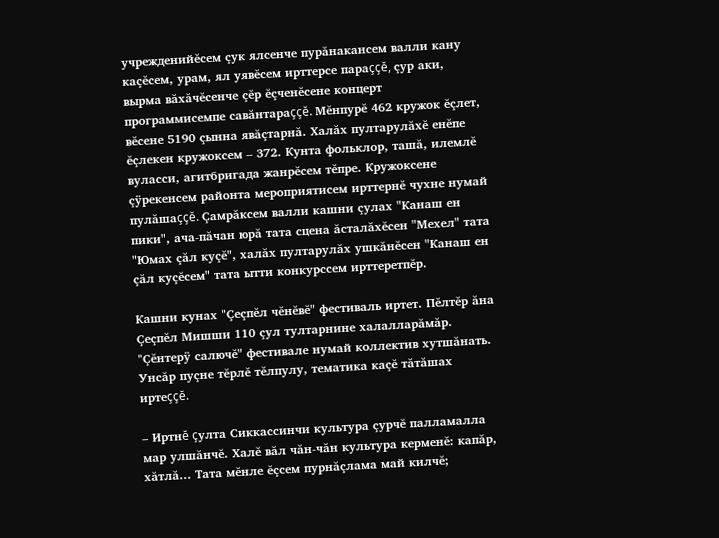учрежденийĕсем çук ялсенче пурăнакансем валли кану каçĕсем, урам, ял уявĕсем ирттерсе параççĕ, çур аки, вырма вăхăчĕсенче çĕр ĕçченĕсене концерт программисемпе савăнтараççĕ. Мĕнпурĕ 462 кружок ĕçлет, вĕсене 5190 çынна явăçтарнă. Халăх пултарулăхĕ енĕпе ĕçлекен кружоксем – 372. Кунта фольклор, ташă, илемлĕ вуласси, агитбригада жанрĕсем тĕпре. Кружоксене çÿрекенсем районта мероприятисем ирттернĕ чухне нумай пулăшаççĕ. Çамрăксем валли кашни çулах "Канаш ен пики", ача-пăчан юрă тата сцена ăсталăхĕсен "Мехел" тата "Юмах çăл куçĕ", халăх пултарулăх ушкăнĕсен "Канаш ен çăл куçĕсем" тата ытти конкурссем ирттеретпĕр.

Кашни кунах "Çеçпĕл чĕнĕвĕ" фестиваль иртет. Пĕлтĕр ăна Çеçпĕл Мишши 110 çул тултарнине халалларăмăр. "Çĕнтерÿ салючĕ" фестивале нумай коллектив хутшăнать. Унсăр пуçне тĕрлĕ тĕлпулу, тематика каçĕ тăтăшах иртеççĕ.

– Иртнĕ çулта Сиккассинчи культура çурчĕ палламалла мар улшăнчĕ. Халĕ вăл чăн-чăн культура керменĕ: капăр, хăтлă... Тата мĕнле ĕçсем пурнăçлама май килчĕ;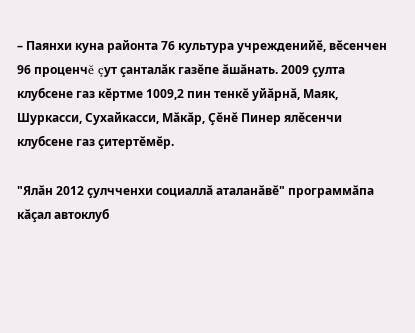– Паянхи куна районта 76 культура учрежденийĕ, вĕсенчен 96 проценчĕ çут çанталăк газĕпе ăшăнать. 2009 çулта клубсене газ кĕртме 1009,2 пин тенкĕ уйăрнă, Маяк, Шуркасси, Сухайкасси, Мăкăр, Çĕнĕ Пинер ялĕсенчи клубсене газ çитертĕмĕр.

"Ялăн 2012 çулчченхи социаллă аталанăвĕ" программăпа кăçал автоклуб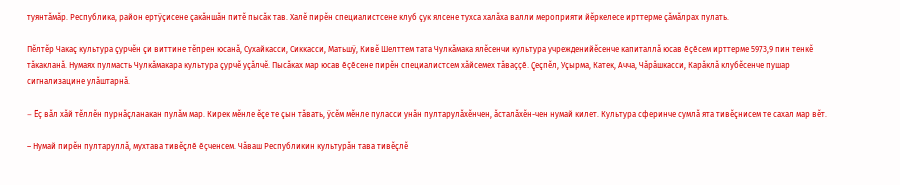туянтăмăр. Республика, район ертÿçисене çакăншăн питĕ пысăк тав. Халĕ пирĕн специалистсене клуб çук ялсене тухса халăха валли мероприяти йĕркелесе ирттерме çăмăлрах пулать.

Пĕлтĕр Чакаç культура çурчĕн çи виттине тĕпрен юсанă, Сухайкасси, Сиккасси, Матьшÿ, Кивĕ Шелттем тата Чулкăмака ялĕсенчи культура учрежденийĕсенче капиталлă юсав ĕçĕсем ирттерме 5973,9 пин тенкĕ тăкакланă. Нумаях пулмасть Чулкăмакара культура çурчĕ уçăлчĕ. Пысăках мар юсав ĕçĕсене пирĕн специалистсем хăйсемех тăваççĕ. Çеçпĕл, Уçырма, Катек, Ачча, Чăрăшкасси, Карăклă клубĕсенче пушар сигнализацине улăштарнă.

– Ĕç вăл хăй тĕллĕн пурнăçланакан пулăм мар. Кирек мĕнле ĕçе те çын тăвать, ÿсĕм мĕнле пуласси унăн пултарулăхĕнчен, ăсталăхĕн-чен нумай килет. Культура сферинче сумлă ята тивĕçнисем те сахал мар вĕт.

– Нумай пирĕн пултаруллă, мухтава тивĕçлĕ ĕçченсем. Чăваш Республикин культурăн тава тивĕçлĕ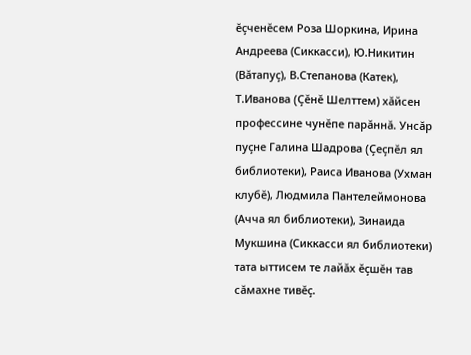ĕçченĕсем Роза Шоркина, Ирина Андреева (Сиккасси), Ю.Никитин (Вăтапуç), В.Степанова (Катек), Т.Иванова (Çĕнĕ Шелттем) хăйсен профессине чунĕпе парăннă. Унсăр пуçне Галина Шадрова (Çеçпĕл ял библиотеки), Раиса Иванова (Ухман клубĕ), Людмила Пантелеймонова (Ачча ял библиотеки), Зинаида Мукшина (Сиккасси ял библиотеки) тата ыттисем те лайăх ĕçшĕн тав сăмахне тивĕç.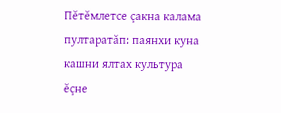Пĕтĕмлетсе çакна калама пултаратăп: паянхи куна кашни ялтах культура ĕçне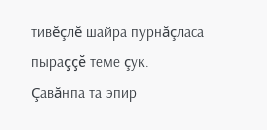тивĕçлĕ шайра пурнăçласа пыраççĕ теме çук. Çавăнпа та эпир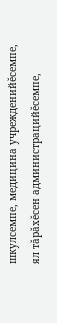шкулсемпе, медицина учрежденийĕсемпе, ял тăрăхĕсен администрацийĕсемпе,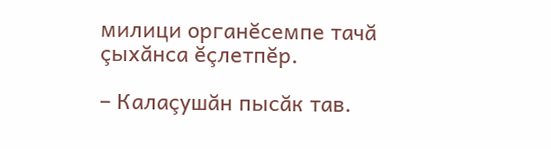милици органĕсемпе тачă çыхăнса ĕçлетпĕр.

– Калаçушăн пысăк тав.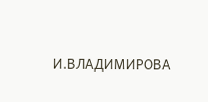И.ВЛАДИМИРОВА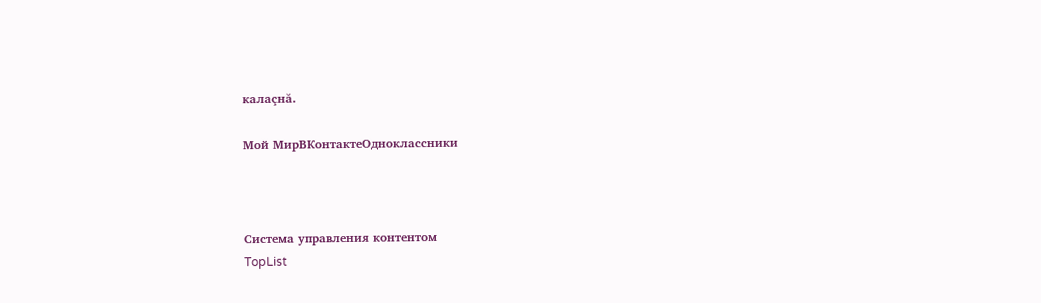калаçнă.

Мой МирВКонтактеОдноклассники



Система управления контентом
TopList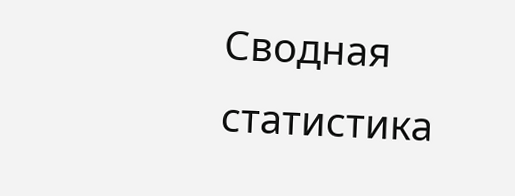Сводная статистика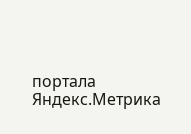портала Яндекс.Метрика